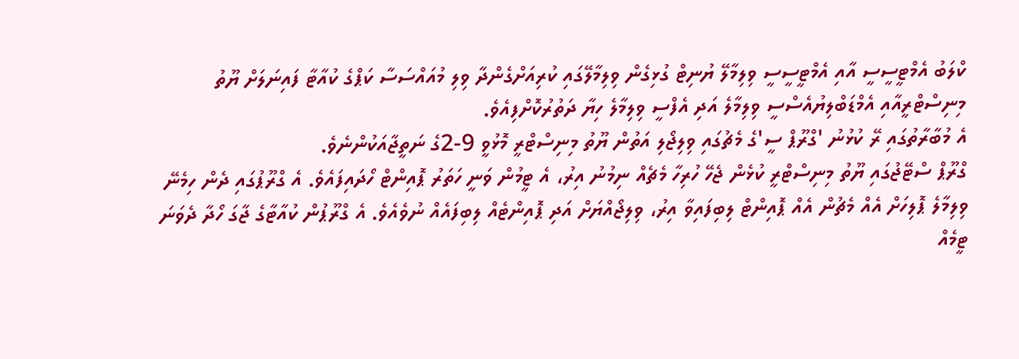ކްލަބު އެމްޓީސީސީ އާއި އެމްޓީސީސީ ވިލިމާލޭ ޔުނިޓް ގުޅިގެން ވިލިމާލޭގައި ކުރިއަށްގެންދާ ވިލި މުއައްސަސާ ކަޕްގެ ކުއާޓާ ފައިނަލަށް ޔޫތު މިނިސްޓްރީއާއި އެމްޑަބްލިޔުއެސްސީ ވިލިމާލެ އަދި އެފްސީ ވިލިމާލެ ހިޔާ ދަތުރުކޮށްފިއެވެ.
އެ މުބާރާތުގައި ރޭ ކުޅުނު 'ގްރޫޕް ސީ'ގެ މެޗުގައި ވިލިޖޯލި އަތުން ޔޫތު މިނިސްޓްރީ މޮޅުވީ 9-2ގެ ނަތީޖާއަކުންނެވެ.
ގްރޫޕް ސްޓޭޖުގައި ޔޫތު މިނިސްޓްރީ ކުޅެން ޖެހޭ ހުރިހާ މެޗެއް ނިމުނު އިރު، އެ ޓީމުން ވަނީ ހަތަރު ޕޮއިންޓް ހޯދައިފައެވެ. އެ ގްރޫޕުގައި ދެން ހިމެނޭ ވިލިމާލެ ޕޮލިހަށް އެއް މެޗުން އެއް ޕޮއިންޓް ލިބިފައިވާ އިރު، ވިލިޖޯއްޔަށް އަދި ޕޮއިންޓެއް ލިބިފައެއް ނުވެއެވެ. އެ ގްރޫޕުން ކުއާޓާގެ ޖާގަ ހޯދާ ދެވަނަ ޓީމެއް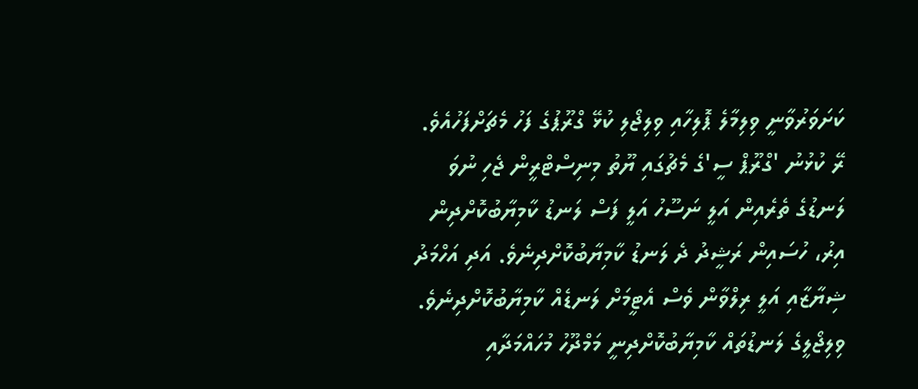ކަށަވަރުވާނީ ވިލިމާލެ ޕޮލިހާއި ވިލިޖޯލި ކުޅޭ ގްރޫޕުގެ ފަހު މެޗަށްފަހުއެވެ.
ރޭ ކުޅުނު 'ގްރޫޕް ސީ'ގެ މެޗުގައި ޔޫތު މިނިސްޓްރީން ޖެހި ނުވަ ލަނޑުގެ ތެރެއިން އަލީ ނަސޫހު އަލީ ފަސް ލަނޑު ކާމިޔާބުކޮށްދިން އިރު، ހުސައިން ރަޝީދު ދެ ލަނޑު ކާމިޔާބުކޮށްދިނެވެ. އަދި އަހްމަދު ޝިޔާޒާއި އަލީ ރިލްވާން ވެސް އެޓީމަށް ލަނޑެއް ކާމިޔާބުކޮށްދިނެވެ. ވިލިޖޯލީގެ ލަނޑުތައް ކާމިޔާބުކޮށްދިނީ މަމްދޫހު މުހައްމަދާއި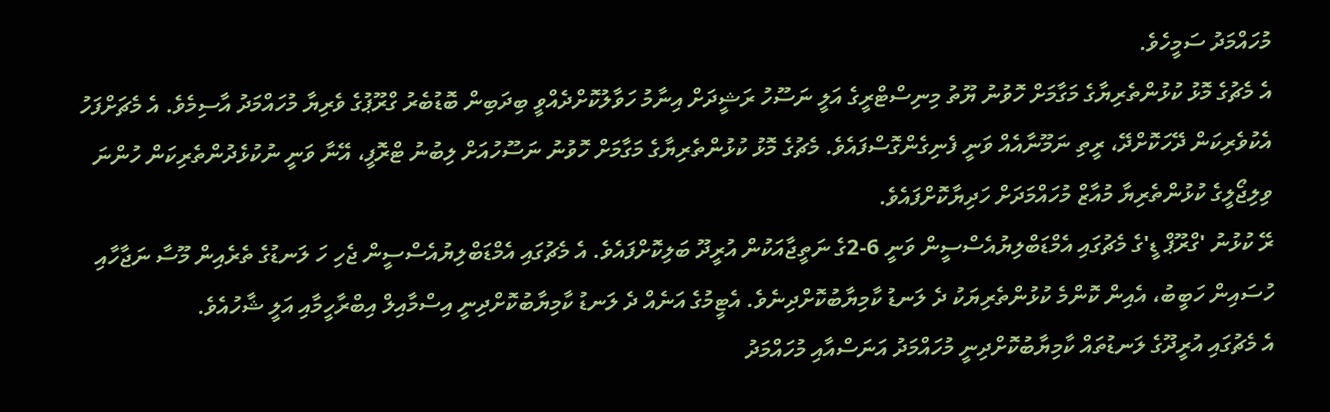މުހައްމަދު ސަމީހެވެ.
އެ މެޗުގެ މޮޅު ކުޅުންތެރިޔާގެ މަގާމަށް ހޮވުނު ޔޫތު މިނިސްޓްރީގެ އަލީ ނަސޫހު ރަޝީދަށް އިނާމު ހަވާލުކޮށްދެއްވީ ބިދަބިން ބޮޑުބެރު ގްރޫޕުގެ ވެރިޔާ މުހައްމަދު އާސިމެވެ. އެ މެޗަށްފަހު އެކުވެރިކަން ދޭހަކޮށްދޭ، ރީތި ނަމޫނާއެއް ވަނީ ފެނިގެންގޮސްފައެވެ. މެޗުގެ މޮޅު ކުޅުންތެރިޔާގެ މަގާމަށް ހޮވުނު ނަސޫހުއަށް ލިބުނު ޓްރޮފީ، އޭނާ ވަނީ ނުކުޅެދުންތެރިކަން ހުންނަ ވިލިޖޯލީގެ ކުޅުންތެރިޔާ މުއާޒް މުހައްމަދަށް ހަދިޔާކޮށްފައެވެ.
ރޭ ކުޅުނު 'ގްރޫޕް ޑީ'ގެ މެޗުގައި އެމްޑަބްލިޔުއެސްސީން ވަނީ 6-2ގެ ނަތީޖާއަކުން އުރީދޫ ބަލިކޮށްފައެވެ. އެ މެޗުގައި އެމްޑަބްލިޔުއެސްސީން ޖެހި ހަ ލަނޑުގެ ތެރެއިން މޫސާ ނަޖާހާއި ހުސައިން ހަބީބު، އެއިން ކޮންމެ ކުޅުންތެރިޔަކު ދެ ލަނޑު ކާމިޔާބުކޮށްދިނެވެ. އެޓީމުގެ އަނެއް ދެ ލަނޑު ކާމިޔާބުކޮށްދިނީ އިސްމާއިލް އިބްރާހީމާއި އަލީ ޝާހުއެވެ.
އެ މެޗުގައި އުރީދޫގެ ލަނޑުތައް ކާމިޔާބުކޮށްދިނީ މުހައްމަދު އަނަސްއާއި މުހައްމަދު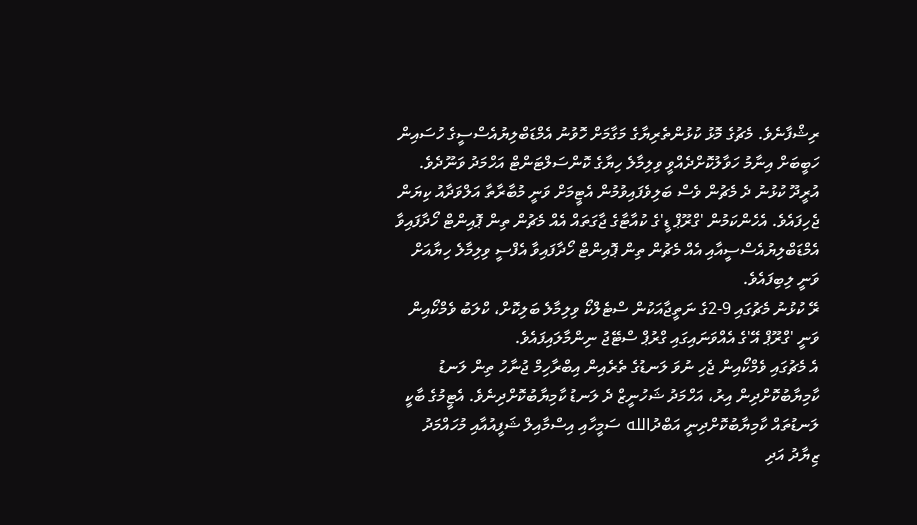ރިޝްފާނެވެ. މެޗުގެ މޮޅު ކުޅުންތެރިޔާގެ މަގާމަށް ހޮވުނު އެމްޑަބްލިޔުއެސްސީގެ ހުސައިން ހަބީބަށް އިނާމު ހަވާލުކޮށްދެއްވީ ވިލިމާލެ ހިޔާގެ ކޮންސަލްޓަންޓް އަހްމަދު ވަނޫދެވެ.
އުރީދޫ ކުޅުނު ދެ މެޗުން ވެސް ބަލިވެފައިވުމުން އެޓީމަށް ވަނީ މުބާރާތާ އަލްވަދާއު ކިޔަން ޖެހިފައެވެ. އެހެންކަމުން 'ގްރޫޕް ޑީ'ގެ ކުއާޓާގެ ޖާގަތައް އެއް މެޗުން ތިން ޕޮއިންޓް ހޯދާފައިވާ އެމްޑަބްލިޔުއެސްސީއާއި އެއް މެޗުން ތިން ޕޮއިންޓް ހޯދާފައިވާ އެފްސީ ވިލިމާލެ ހިޔާއަށް ވަނީ ލިބިފައެވެ.
ރޭ ކުޅުނު މެޗުގައި 9-2ގެ ނަތީޖާއަކުން ސްޓެލްކޯ ވިލިމާލެ ބަލިކޮށް، ކްލަބު ވެމްކޯއިން ވަނީ 'ގްރޫޕް އޭ'ގެ އެއްވަނައިގައި ގްރުޕް ސްޓޭޖު ނިންމާލައިފައެވެ.
އެ މެޗުގައި ވެމްކޯއިން ޖެހި ނުވަ ލަނޑުގެ ތެރެއިން އިބްރާހިމް ޖުނާހު ތިން ލަނޑު ކާމިޔާބުކޮށްދިން އިރު، އަހްމަދު ޝަހުނީޒް ދެ ލަނޑު ކާމިޔާބުކޮށްދިނެވެ. އެޓީމުގެ ބާކީ ލަނޑުތައް ކާމިޔާބުކޮށްދިނީ އަބްދުالله ސަމީހާއި އިސްމާއިލް ޝަފީއުއާއި މުހައްމަދު ޒިޔާދު އަދި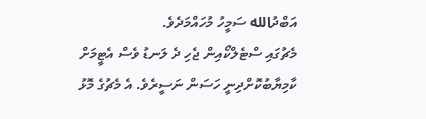އަބްދުالله ސަމީހު މުހައްމަދެވެ.
މެޗުގައި ސްޓެލްކޯއިން ޖެހި ދެ ލަނޑު ވެސް އެޓީމަށް ކާމިޔާބުކޮށްދިނީ ހަސަން ނަސީރެވެ. އެ މެޗުގެ މޮޅު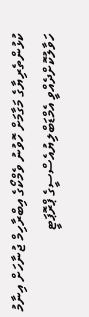ކުޅުންތެރިޔާގެ މަގާމަށް ހޮވުނު ވެމްކޯގެ އިބްރާހިމް ޖުނާހަށް އިނާމު ހަވާލުކޮށްދެއްވީ އެމްޑަބްލިޔުއެސްސީގެ ޕްރޮޕަޓީ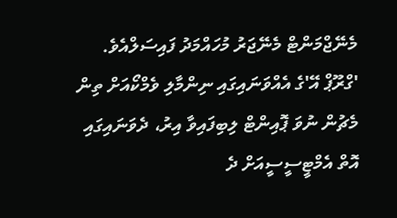މެނޭޖްމަންޓް މެނޭޖަރު މުހައްމަދު ފައިސަލްއެވެ.
'ގްރޫޕް އޭ'ގެ އެއްވަނައިގައި ނިންމާލި ވެމްކޯއަށް ތިން މެޗުން ނުވަ ޕޮއިންޓް ލިބިފައިވާ އިރު، ދެވަނައިގައި އޮތް އެމްޓީސީސީއަށް ދެ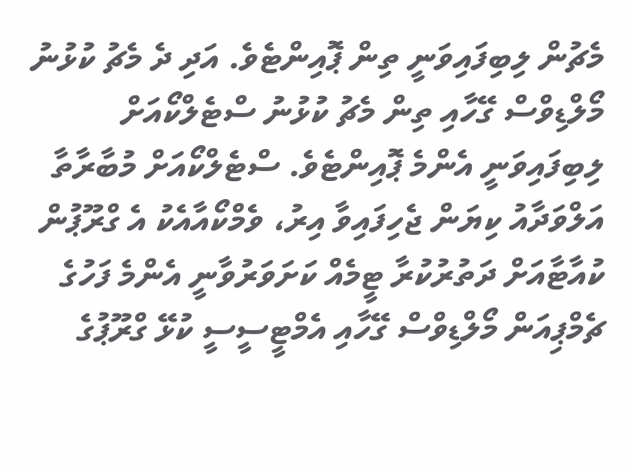މެޗުން ލިބިފައިވަނީ ތިން ޕޮއިންޓެވެ. އަދި ދެ މެޗު ކުޅުނު މޯލްޑިވްސް ގޭހާއި ތިން މެޗު ކުޅުނު ސްޓެލްކޯއަށް ލިބިފައިވަނީ އެންމެ ޕޮއިންޓެވެ. ސްޓެލްކޯއަށް މުބާރާތާ އަލްވަދާއު ކިޔަން ޖެހިފައިވާ އިރު، ވެމްކޯއާއެކު އެ ގްރޫޕުން ކުއާޓާއަށް ދަތުރުކުރާ ޓީމެއް ކަށަވަރުވާނީ އެންމެ ފަހުގެ ޗެމްޕިއަން މޯލްޑިވްސް ގޭހާއި އެމްޓީސީސީ ކުޅޭ ގްރޫޕުގެ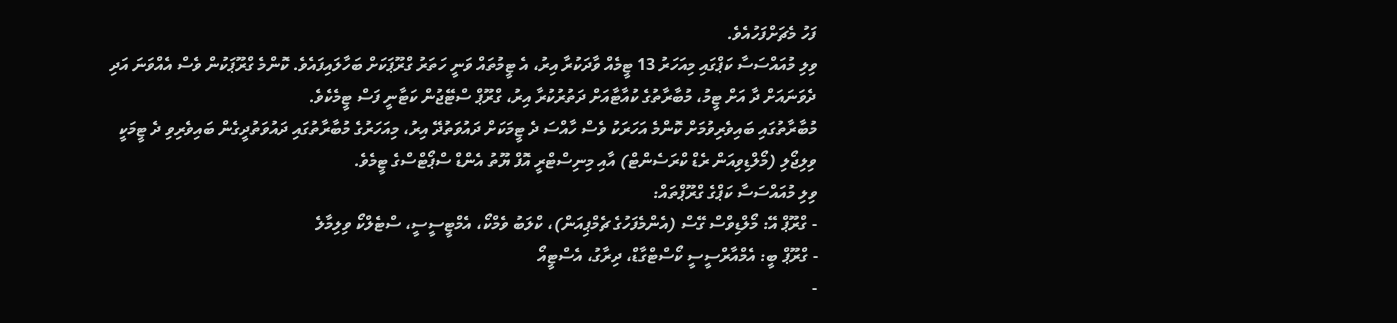ފަހު މެޗަށްފަހުއެވެ.
ވިލި މުއައްސަސާ ކަޕްގައި މިއަހަރު 13 ޓީމެއް ވާދަކުރާ އިރު، އެ ޓީމުތައް ވަނީ ހަތަރު ގްރޫޕަކަށް ބަހާލައިފައެވެ. ކޮންމެ ގްރޫޕަކުން ވެސް އެއްވަނަ އަދި ދެވަނައަށް ދާ އަށް ޓީމު، މުބާރާތުގެ ކުއާޓާއަށް ދަތުރުކުރާ އިރު، ގްރޫޕް ސްޓޭޖުން ކަޓާނީ ފަސް ޓީމެކެވެ.
މުބާރާތުގައި ބައިވެރިވުމަށް ކޮންމެ އަހަރަކު ވެސް ހާއްސަ ދެ ޓީމަކަށް ދައުވަތުދޭ އިރު، މިއަހަރުގެ މުބާރާތުގައި ދައުވަތުދީގެން ބައިވެރިވި ދެ ޓީމަކީ ވިލިޖޯލި (މޯލްޑިވިއަން ރެޑް ކްރަސެންޓް) އާއި މިނިސްޓްރީ އޮފް ޔޫތު އެންޑް ސްޕޯޓްސްގެ ޓީމެވެ.
ވިލި މުއައްސަސާ ކަޕްގެ ގްރޫޕްތައް:
- ގްރޫޕް އޭ: މޯލްޑިވްސް ގޭސް (އެންމެފަހުގެ ޗެމްޕިއަން)، ކްލަބު ވެމްކޯ، އެމްޓީސީސީ، ސްޓެލްކޯ ވިލިމާލެ
- ގްރޫޕް ބީ: އެމްއާރްސީސީ ކޯސްޓްގާޑް، ދިރާގު، އެސްޓީއޯ
-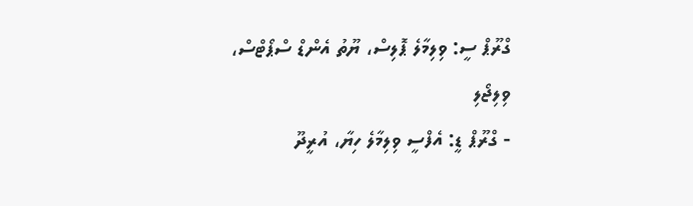ގްރޫޕް ސީ: ވިލިމާލެ ޕޮލިސް، ޔޫތު އެންޑް ސްޕޯޓްސް، ވިލިޖޯލި
- ގްރޫޕް ޑީ: އެފްސީ ވިލިމާލެ ހިޔާ، އުރީދޫ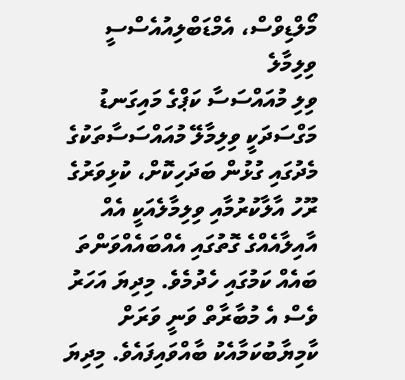މޯލްޑިވްސް، އެމްޑަބްލިއުއެސްސީ ވިލިމާލެ
ވިލި މުއައްސަސާ ކަޕްގެ މައިގަނޑު މަގްސަދަކީ ވިލިމާލޭ މުއައްސަސާތަކުގެ މެދުގައި ގުޅުން ބަދަހިކޮށް، ކުޅިވަރުގެ ރޫހު އާލާކުރުމާއި ވިލިމާލެއަކީ އެއް އާއިލާއެއްގެ ގޮތުގައި އެއްބައެއްވަންތަ ބައެއް ކަމުގައި ހެދުމެވެ. މިދިޔަ އަހަރު ވެސް އެ މުބާރާތް ވަނީ ވަރަށް ކާމިޔާބުކަމާއެކު ބާއްވައިފައެވެ. މިދިޔަ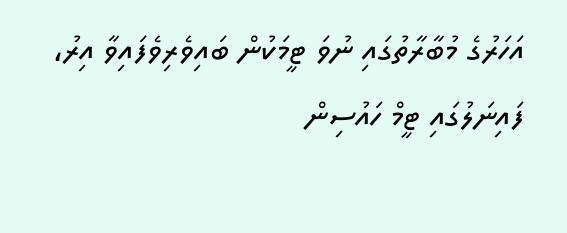އަހަރުގެ މުބާރާތުގައި ނުވަ ޓީމަކުން ބައިވެރިވެފައިވާ އިރު، ފައިނަލުގައި ޓީމް ހައުސިން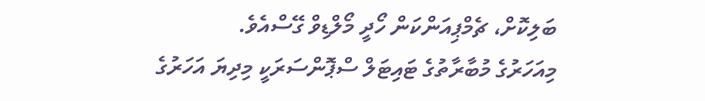ބަލިކޮށް، ޗެމްޕިއަންކަން ހޯދީ މޯލްޑިވް ގޭސްއެވެ.
މިއަހަރުގެ މުބާރާތުގެ ޓައިޓަލް ސްޕޮންސަރަކީ މިދިޔަ އަހަރުގެ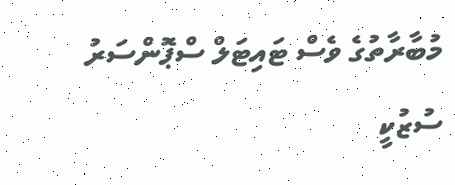މުބާރާތުގެ ވެސް ޓައިޓަލް ސްޕޮންސަރު ސުޒުކީ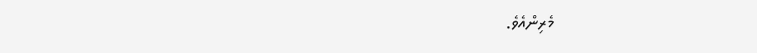މެރިންއެވެ.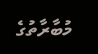މުބާރާތުގެ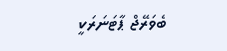ބެވަރޭޖް ޕާޓަނަރަކީ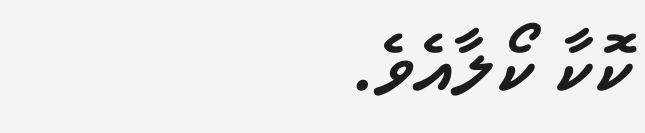ކޮކާ ކޯލާއެވެ.